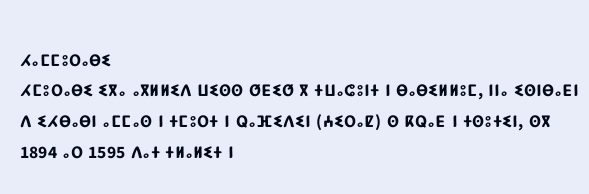ⵃⴰⵎⵎⵓⵔⴰⴱⵉ
ⵃⵎⵓⵔⴰⴱⵉ ⵉⴳⴰ ⴰⴳⵍⵍⵉⴷ ⵡⵉⵙⵙ ⵚⴹⵉⵚ ⴳ ⵜⵡⴰⵛⵓⵏⵜ ⵏ ⴱⴰⴱⵉⵍⵍⵓⵎ, ⵏⵏⴰ ⵉⵙⵏⴱⴰⴹⵏ ⴷ ⵉⵃⴱⴰⴱⵏ ⴰⵎⵎⴰⵙ ⵏ ⵜⵎⵓⵔⵜ ⵏ ⵕⴰⴼⵉⴷⵉⵏ (ⵄⵉⵔⴰⵇ) ⵙ ⴽⵕⴰⴹ ⵏ ⵜⵙⵓⵜⵉⵏ, ⵙⴳ 1894 ⴰⵔ 1595 ⴷⴰⵜ ⵜⵍⴰⵍⵉⵜ ⵏ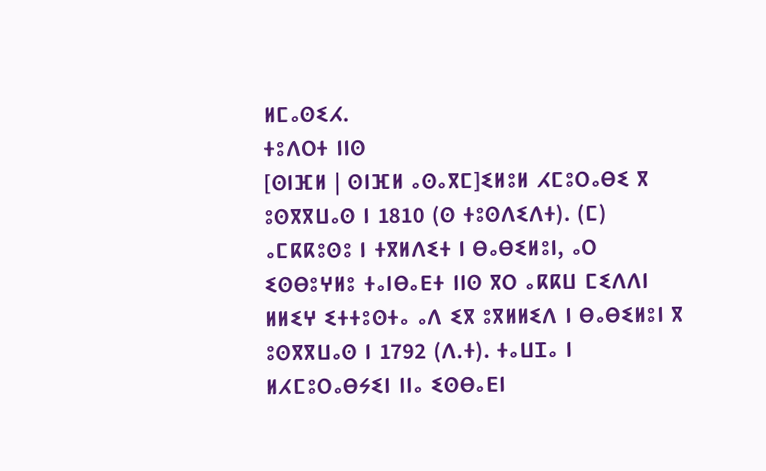ⵍⵎⴰⵙⵉⵃ.
ⵜⵓⴷⵔⵜ ⵏⵏⵙ
[ⵙⵏⴼⵍ | ⵙⵏⴼⵍ ⴰⵙⴰⴳⵎ]ⵉⵍⵓⵍ ⵃⵎⵓⵔⴰⴱⵉ ⴳ ⵓⵙⴳⴳⵡⴰⵙ ⵏ 1810 (ⵙ ⵜⵓⵙⴷⵉⴷⵜ). (ⵎ) ⴰⵎⴽⴽⵓⵙⵓ ⵏ ⵜⴳⵍⴷⵉⵜ ⵏ ⴱⴰⴱⵉⵍⵓⵏ, ⴰⵔ ⵉⵙⴱⵓⵖⵍⵓ ⵜⴰⵏⴱⴰⴹⵜ ⵏⵏⵙ ⴳⵔ ⴰⴽⴽⵡ ⵎⵉⴷⴷⵏ ⵍⵍⵉⵖ ⵉⵜⵜⵓⵙⵜⴰ ⴰⴷ ⵉⴳ ⵓⴳⵍⵍⵉⴷ ⵏ ⴱⴰⴱⵉⵍⵓⵏ ⴳ ⵓⵙⴳⴳⵡⴰⵙ ⵏ 1792 (ⴷ.ⵜ). ⵜⴰⵡⵊⴰ ⵏ ⵍⵃⵎⵓⵔⴰⴱⵢⵉⵏ ⵏⵏⴰ ⵉⵙⴱⴰⴹⵏ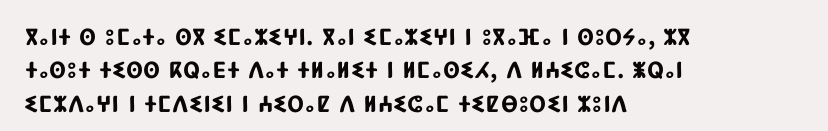ⴳⴰⵏⵜ ⵙ ⵓⵎⴰⵜⴰ ⵙⴳ ⵉⵎⴰⵣⵉⵖⵏ. ⴳⴰⵏ ⵉⵎⴰⵣⵉⵖⵏ ⵏ ⵓⴳⴰⴼⴰ ⵏ ⵙⵓⵔⵢⴰ, ⵣⴳ ⵜⴰⵙⵓⵜ ⵜⵉⵙⵙ ⴽⵕⴰⴹⵜ ⴷⴰⵜ ⵜⵍⴰⵍⵉⵜ ⵏ ⵍⵎⴰⵙⵉⵃ, ⴷ ⵍⵄⵉⵛⴰⵎ. ⵥⵕⴰⵏ ⵉⵎⵣⴷⴰⵖⵏ ⵏ ⵜⵎⴷⵉⵏⵉⵏ ⵏ ⵄⵉⵔⴰⵇ ⴷ ⵍⵄⵉⵛⴰⵎ ⵜⵉⵇⴱⵓⵔⵉⵏ ⵣⵓⵏⴷ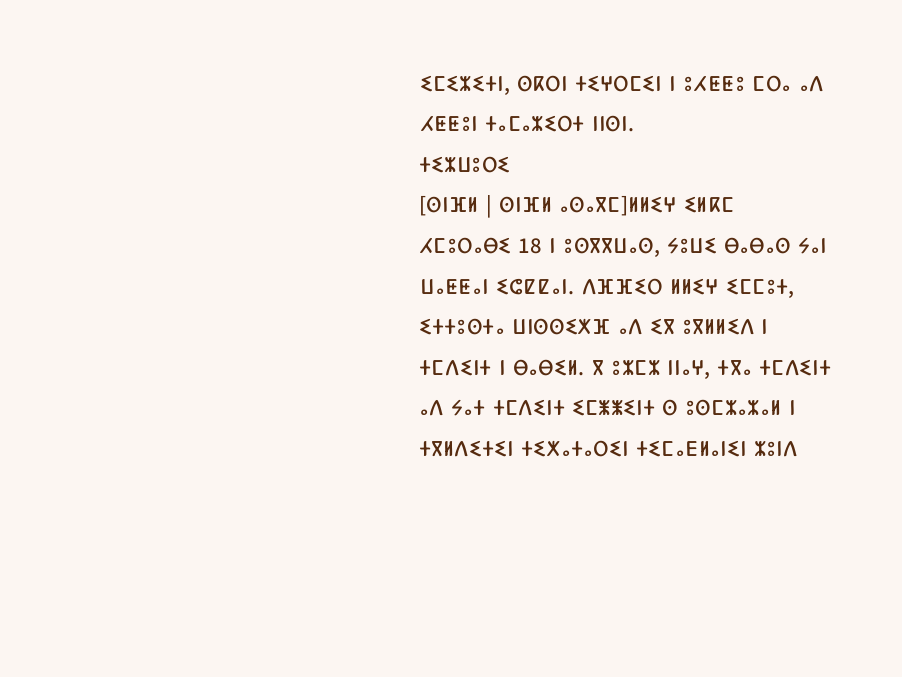ⵉⵎⵉⵣⵉⵜⵏ, ⵙⴽⵔⵏ ⵜⵉⵖⵔⵎⵉⵏ ⵏ ⵓⵃⵟⵟⵓ ⵎⵔⴰ ⴰⴷ ⵃⵟⵟⵓⵏ ⵜⴰⵎⴰⵣⵉⵔⵜ ⵏⵏⵙⵏ.
ⵜⵉⵣⵡⵓⵔⵉ
[ⵙⵏⴼⵍ | ⵙⵏⴼⵍ ⴰⵙⴰⴳⵎ]ⵍⵍⵉⵖ ⵉⵍⴽⵎ ⵃⵎⵓⵔⴰⴱⵉ 18 ⵏ ⵓⵙⴳⴳⵡⴰⵙ, ⵢⵓⵡⵉ ⴱⴰⴱⴰⵙ ⵢⴰⵏ ⵡⴰⵟⵟⴰⵏ ⵉⵛⵇⵇⴰⵏ. ⴷⴼⴼⵉⵔ ⵍⵍⵉⵖ ⵉⵎⵎⵓⵜ, ⵉⵜⵜⵓⵙⵜⴰ ⵡⵏⵙⵙⵉⵅⴼ ⴰⴷ ⵉⴳ ⵓⴳⵍⵍⵉⴷ ⵏ ⵜⵎⴷⵉⵏⵜ ⵏ ⴱⴰⴱⵉⵍ. ⴳ ⵓⵣⵎⵣ ⵏⵏⴰⵖ, ⵜⴳⴰ ⵜⵎⴷⵉⵏⵜ ⴰⴷ ⵢⴰⵜ ⵜⵎⴷⵉⵏⵜ ⵉⵎⵥⵥⵉⵏⵜ ⵙ ⵓⵙⵎⵣⴰⵣⴰⵍ ⵏ ⵜⴳⵍⴷⵉⵜⵉⵏ ⵜⵉⵅⴰⵜⴰⵔⵉⵏ ⵜⵉⵎⴰⴹⵍⴰⵏⵉⵏ ⵣⵓⵏⴷ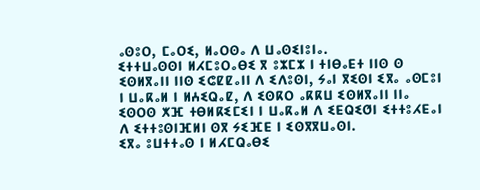ⴰⵙⵓⵔ, ⵎⴰⵔⵉ, ⵍⴰⵔⵙⴰ ⴷ ⵡⴰⵙⵉⵏⵓⵏⴰ.
ⵉⵜⵜⵡⴰⵙⵙⵏ ⵍⵃⵎⵓⵔⴰⴱⵉ ⴳ ⵓⵣⵎⵣ ⵏ ⵜⵏⴱⴰⴹⵜ ⵏⵏⵙ ⵙ ⵉⵙⵍⴳⴰⵏⵏ ⵏⵏⵙ ⵉⵛⵇⵇⴰⵏⵏ ⴷ ⵉⴷⵓⵙⵏ, ⵢⴰⵏ ⴳⵉⵙⵏ ⵉⴳⴰ ⴰⵙⵎⵓⵏ ⵏ ⵡⴰⴽⴰⵍ ⵏ ⵍⵄⵉⵕⴰⵇ, ⴷ ⵉⵙⴽⵔ ⴰⴽⴽⵡ ⵉⵙⵍⴳⴰⵏⵏ ⵏⵏⴰ ⵉⵙⵔⵙ ⵅⴼ ⵜⴱⵍⴽⵉⵎⵉⵏ ⵏ ⵡⴰⴽⴰⵍ ⴷ ⵉⴹⵕⵉⵚⵏ ⵉⵜⵜⵓⵃⴹⴰⵏ ⴷ ⵉⵜⵜⵓⵙⵏⴼⵍⵏ ⵙⴳ ⵢⵉⴼⴹ ⵏ ⵉⵙⴳⴳⵡⴰⵙⵏ.
ⵉⴳⴰ ⵓⵡⵜⵜⴰⵙ ⵏ ⵍⵃⵎⵕⴰⴱⵉ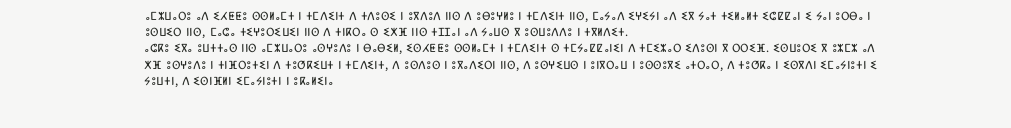ⴰⵎⵣⵡⴰⵔⵓ ⴰⴷ ⵉⵃⵟⵟⵓ ⵙⵙⵍⴰⵎⵜ ⵏ ⵜⵎⴷⵉⵏⵜ ⴷ ⵜⴷⵓⵙⵉ ⵏ ⵓⴳⴷⵓⴷ ⵏⵏⵙ ⴷ ⵓⴱⵓⵖⵍⵓ ⵏ ⵜⵎⴷⵉⵏⵜ ⵏⵏⵙ, ⵎⴰⵢⴰⴷ ⵉⵖⵉⵢⵏ ⴰⴷ ⵉⴳ ⵢⴰⵜ ⵜⵉⵍⴰⵍⵜ ⵉⵛⵇⵇⴰⵏ ⵉ ⵢⴰⵏ ⵓⵔⴱⴰ ⵏ ⵓⵙⵡⵉⵔ ⵏⵏⵙ, ⵎⴰⵛⴰ ⵜⵉⵖⵓⵔⵉⵡⵉⵏ ⵏⵏⵙ ⴷ ⵜⵏⴽⵔⴰ ⵙ ⵉⵅⴼ ⵏⵏⵙ ⵜⵊⵊⴰⵏ ⴰⴷ ⵢⴰⵡⵙ ⴳ ⵓⵙⵡⵓⴷⴷⵓ ⵏ ⵜⴳⵍⴷⵉⵜ.
ⴰⵛⴽⵓ ⵉⴳⴰ ⵓⵡⵜⵜⴰⵙ ⵏⵏⵙ ⴰⵎⵣⵡⴰⵔⵓ ⴰⵙⵖⵓⴷⵓ ⵏ ⴱⴰⴱⵉⵍ, ⵉⵙⵃⵟⵟⵓ ⵙⵙⵍⴰⵎⵜ ⵏ ⵜⵎⴷⵉⵏⵜ ⵙ ⵜⵎⵢⴰⵇⵇⴰⵏⵉⵏ ⴷ ⵜⵎⵉⵣⴰⵔ ⵉⴷⵓⵙⵏ ⴳ ⵔⵔⵉⴼ. ⵉⵙⵡⵓⵔⵉ ⴳ ⵓⵣⵎⵣ ⴰⴷ ⵅⴼ ⵓⵙⵖⵓⴷⵓ ⵏ ⵜⵏⴼⵔⵓⵜⵉⵏ ⴷ ⵜⵓⵚⴽⵉⵡⵜ ⵏ ⵜⵎⴷⵉⵏⵜ, ⴷ ⵓⵙⴷⵓⵙ ⵏ ⵓⴳⴰⴷⵉⵔⵏ ⵏⵏⵙ, ⴷ ⵓⵙⵖⵉⵡⵙ ⵏ ⵓⵏⴳⵔⴰⵡ ⵏ ⵓⵙⵙⵓⴳⵉ ⴰⵜⵔⴰⵔ, ⴷ ⵜⵓⵚⴽⴰ ⵏ ⵉⵙⴳⴷⵏ ⵉⵎⴰⵢⵏⵓⵜⵏ ⵉ ⵢⵓⵡⵜⵏ, ⴷ ⵉⵙⵏⴼⵍⵏ ⵉⵎⴰⵢⵏⵓⵜⵏ ⵏ ⵓⴽⴰⵍⵉⵏⴰ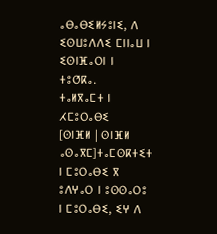ⴰⴱⴰⴱⵉⵍⵢⵓⵏⵉ, ⴷ ⵉⵙⵡⵓⴷⴷⵉ ⵎⵏⵏⴰⵡ ⵏ ⵉⵙⵏⴼⴰⵔⵏ ⵏ ⵜⵓⵚⴽⴰ.
ⵜⴰⵍⴳⴰⵎⵜ ⵏ ⵃⵎⵓⵔⴰⴱⵉ
[ⵙⵏⴼⵍ | ⵙⵏⴼⵍ ⴰⵙⴰⴳⵎ]ⵜⴰⵎⵙⴽⵜⵉⵜ ⵏ ⵎⵓⵔⴰⴱⵉ ⴳ ⵓⴷⵖⴰⵔ ⵏ ⵓⵙⵙⴰⵔⵓ ⵏ ⵎⵓⵔⴰⴱⵉ, ⵉⵖ ⴷ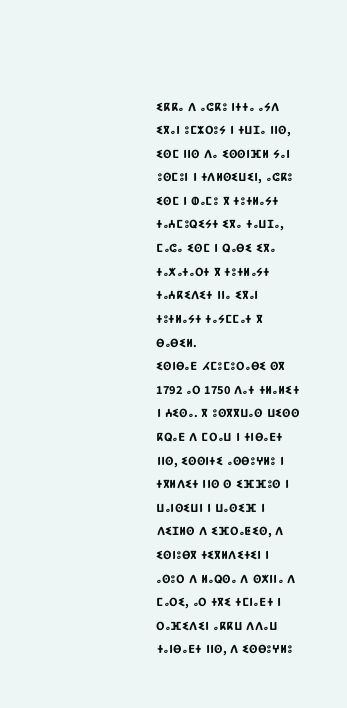ⵉⴽⴽⴰ ⴷ ⴰⵛⴽⵓ ⵏⵜⵜⴰ ⴰⵢⴷ ⵉⴳⴰⵏ ⵓⵎⵣⵔⵓⵢ ⵏ ⵜⵡⵊⴰ ⵏⵏⵙ, ⵉⵙⵎ ⵏⵏⵙ ⴷⴰ ⵉⵙⵙⵏⴼⵍ ⵢⴰⵏ ⵓⵙⵎⵓⵏ ⵏ ⵜⴷⵍⵙⵉⵡⵉⵏ, ⴰⵛⴽⵓ ⵉⵙⵎ ⵏ ⵀⴰⵎⵓ ⴳ ⵜⵓⵜⵍⴰⵢⵜ ⵜⴰⵄⵎⵓⵕⵉⵢⵜ ⵉⴳⴰ ⵜⴰⵡⵊⴰ, ⵎⴰⵛⴰ ⵉⵙⵎ ⵏ ⵕⴰⴱⵉ ⵉⴳⴰ ⵜⴰⵅⴰⵜⴰⵔⵜ ⴳ ⵜⵓⵜⵍⴰⵢⵜ ⵜⴰⵄⴽⵉⴷⵉⵜ ⵏⵏⴰ ⵉⴳⴰⵏ ⵜⵓⵜⵍⴰⵢⵜ ⵜⴰⵢⵎⵎⴰⵜ ⴳ ⴱⴰⴱⵉⵍ.
ⵉⵙⵏⴱⴰⴹ ⵃⵎⵓⵎⵓⵔⴰⴱⵉ ⵙⴳ 1792 ⴰⵔ 1750 ⴷⴰⵜ ⵜⵍⴰⵍⵉⵜ ⵏ ⵄⵉⵙⴰ. ⴳ ⵓⵙⴳⴳⵡⴰⵙ ⵡⵉⵙⵙ ⴽⵕⴰⴹ ⴷ ⵎⵔⴰⵡ ⵏ ⵜⵏⴱⴰⴹⵜ ⵏⵏⵙ, ⵉⵙⵙⵏⵜⵉ ⴰⵙⴱⵓⵖⵍⵓ ⵏ ⵜⴳⵍⴷⵉⵜ ⵏⵏⵙ ⵙ ⵉⴼⴼⵓⵙ ⵏ ⵡⴰⵏⵙⵉⵡⵏ ⵏ ⵡⴰⵙⵉⴼ ⵏ ⴷⵉⵊⵍⵙ ⴷ ⵉⴼⵔⴰⵟⵉⵙ, ⴷ ⵉⵙⵏⵓⴱⴳ ⵜⵉⴳⵍⴷⵉⵜⵉⵏ ⵏ ⴰⵙⵓⵔ ⴷ ⵍⴰⵕⵙⴰ ⴷ ⵙⵅⵏⵏⴰ ⴷ ⵎⴰⵔⵉ, ⴰⵔ ⵜⴳⵉ ⵜⵎⵏⴰⴹⵜ ⵏ ⵔⴰⴼⵉⴷⵉⵏ ⴰⴽⴽⵡ ⴷⴷⴰⵡ ⵜⴰⵏⴱⴰⴹⵜ ⵏⵏⵙ, ⴷ ⵉⵙⴱⵓⵖⵍⵓ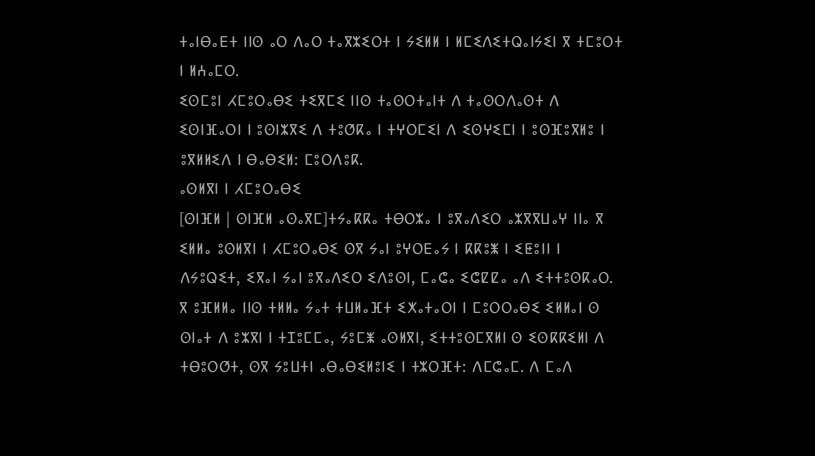ⵜⴰⵏⴱⴰⴹⵜ ⵏⵏⵙ ⴰⵔ ⴷⴰⵔ ⵜⴰⴳⵣⵉⵔⵜ ⵏ ⵢⵉⵍⵍ ⵏ ⵍⵎⵉⴷⵉⵜⵕⴰⵏⵢⵉⵏ ⴳ ⵜⵎⵓⵔⵜ ⵏ ⵍⵄⴰⵎⵔ.
ⵉⵙⵎⵓⵏ ⵃⵎⵓⵔⴰⴱⵉ ⵜⵉⴳⵎⵉ ⵏⵏⵙ ⵜⴰⵙⵔⵜⴰⵏⵜ ⴷ ⵜⴰⵙⵔⴷⴰⵙⵜ ⴷ ⵉⵙⵏⴼⴰⵔⵏ ⵏ ⵓⵙⵏⵣⴳⵉ ⴷ ⵜⵓⵚⴽⴰ ⵏ ⵜⵖⵔⵎⵉⵏ ⴷ ⵉⵙⵖⵉⵎⵏ ⵏ ⵓⵙⴼⵓⴳⵍⵓ ⵏ ⵓⴳⵍⵍⵉⴷ ⵏ ⴱⴰⴱⵉⵍ: ⵎⵓⵔⴷⵓⴽ.
ⴰⵙⵍⴳⵏ ⵏ ⵃⵎⵓⵔⴰⴱⵉ
[ⵙⵏⴼⵍ | ⵙⵏⴼⵍ ⴰⵙⴰⴳⵎ]ⵜⵢⴰⴽⴽⴰ ⵜⴱⵔⵣⴰ ⵏ ⵓⴳⴰⴷⵉⵔ ⴰⵣⴳⴳⵡⴰⵖ ⵏⵏⴰ ⴳ ⵉⵍⵍⴰ ⵓⵙⵍⴳⵏ ⵏ ⵃⵎⵓⵔⴰⴱⵉ ⵙⴳ ⵢⴰⵏ ⵓⵖⵔⴹⴰⵢ ⵏ ⴽⴽⵓⵥ ⵏ ⵉⵟⵓⵏⵏ ⵏ ⴷⵢⵓⵕⵉⵜ, ⵉⴳⴰⵏ ⵢⴰⵏ ⵓⴳⴰⴷⵉⵔ ⵉⴷⵓⵙⵏ, ⵎⴰⵛⴰ ⵉⵛⵇⵇⴰ ⴰⴷ ⵉⵜⵜⵓⵙⴽⴰⵔ.
ⴳ ⵓⴼⵍⵍⴰ ⵏⵏⵙ ⵜⵍⵍⴰ ⵢⴰⵜ ⵜⵡⵍⴰⴼⵜ ⵉⵅⴰⵜⴰⵔⵏ ⵏ ⵎⵓⵔⵔⴰⴱⵉ ⵉⵍⵍⴰⵏ ⵙ ⵙⵏⴰⵜ ⴷ ⵓⵣⴳⵏ ⵏ ⵜⵊⵓⵎⵎⴰ, ⵢⵓⵎⵥ ⴰⵙⵍⴳⵏ, ⵉⵜⵜⵓⵙⵎⴳⵍⵏ ⵙ ⵉⵙⴽⴽⵉⵍⵏ ⴷ ⵜⴱⵓⵔⵚⵜ, ⵙⴳ ⵢⵓⵡⵜⵏ ⴰⴱⴰⴱⵉⵍⵓⵏⵉ ⵏ ⵜⵣⵔⴼⵜ: ⴷⵎⵛⴰⵎ. ⴷ ⵎⴰⴷ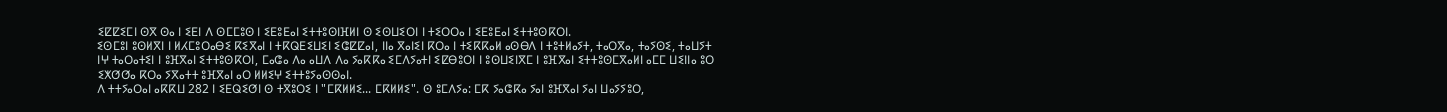ⵉⵇⵇⵉⵎⵏ ⵙⴳ ⵙⴰ ⵏ ⵉⴹⵏ ⴷ ⵙⵎⵎⵓⵙ ⵏ ⵉⴹⵓⴹⴰⵏ ⵉⵜⵜⵓⵙⵏⴼⵍⵏ ⵙ ⵉⵙⵡⵉⵔⵏ ⵏ ⵜⵉⵔⵔⴰ ⵏ ⵉⴹⵓⴹⴰⵏ ⵉⵜⵜⵓⵙⴽⵔⵏ.
ⵉⵙⵎⵓⵏ ⵓⵙⵍⴳⵏ ⵏ ⵍⵃⵎⵓⵔⴰⴱⵉ ⴽⵉⴳⴰⵏ ⵏ ⵜⴽⵕⴹⵉⵡⵉⵏ ⵉⵛⵇⵇⴰⵏ, ⵏⵏⴰ ⴳⴰⵏⵉⵏ ⴽⵔⴰ ⵏ ⵜⵉⴽⴽⴰⵍ ⴰⵙⴱⴷ ⵏ ⵜⵓⵜⵍⴰⵢⵜ, ⵜⴰⵔⴳⴰ, ⵜⴰⵢⵙⵉ, ⵜⴰⵡⵢⵜ ⵏⵖ ⵜⴰⵔⴰⵜⵉⵏ ⵏ ⵓⴼⴳⴰⵏ ⵉⵜⵜⵓⵙⴽⵔⵏ, ⵎⴰⵛⴰ ⴷⴰ ⴰⵡⴷ ⴷⴰ ⵢⴰⴽⴽⴰ ⵉⵎⴷⵢⴰⵜⵏ ⵉⵇⴱⵓⵔⵏ ⵏ ⵓⵙⵡⵉⵏⴳⵎ ⵏ ⵓⴼⴳⴰⵏ ⵉⵜⵜⵓⵙⵎⴳⴰⵍⵏ ⴰⵎⵎ ⵡⵉⵏⵏⴰ ⵓⵔ ⵉⵅⵚⵚⴰ ⴽⵔⴰ ⵢⴳⴰⵜⵜ ⵓⴼⴳⴰⵏ ⴰⵔ ⵍⵍⵉⵖ ⵉⵜⵜⵓⵢⴰⵙⵙⴰⵏ.
ⴷ ⵜⵜⵢⴰⵔⴰⵏ ⴰⴽⴽⵡ 282 ⵏ ⵉⴹⵕⵉⵚⵏ ⵙ ⵜⴳⵓⵔⵉ ⵏ "ⵎⴽⵍⵍⵉ... ⵎⴽⵍⵍⵉ". ⵙ ⵓⵎⴷⵢⴰ: ⵎⴽ ⵢⴰⵛⴽⴰ ⵢⴰⵏ ⵓⴼⴳⴰⵏ ⵢⴰⵏ ⵡⴰⵢⵢⵓⵔ,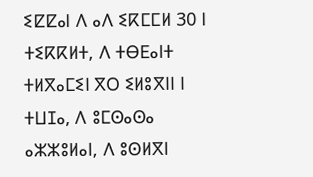ⵉⵇⵇⴰⵏ ⴷ ⴰⴷ ⵉⴽⵎⵎⵍ 30 ⵏ ⵜⵉⴽⴽⵍⵜ, ⴷ ⵜⴱⴹⴰⵏⵜ ⵜⵍⴳⴰⵎⵉⵏ ⴳⵔ ⵉⵍⵓⴳⵏⵏ ⵏ ⵜⵡⵊⴰ, ⴷ ⵓⵎⵙⴰⵙⴰ ⴰⵣⵣⵓⵍⴰⵏ, ⴷ ⵓⵙⵍⴳⵏ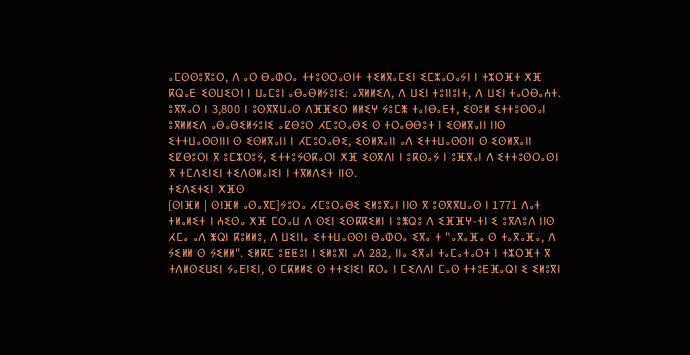ⴰⵎⵙⵙⵓⴳⵓⵔ, ⴷ ⴰⵔ ⴱⴰⵀⵔⴰ ⵜⵜⵓⵙⵔⴰⵙⵏⵜ ⵜⵉⵍⴳⴰⵎⵉⵏ ⵉⵎⵣⴰⵔⴰⵢⵏ ⵏ ⵜⵣⵔⴼⵜ ⵅⴼ ⴽⵕⴰⴹ ⵉⵙⵡⵉⵔⵏ ⵏ ⵡⴰⵎⵓⵏ ⴰⴱⴰⴱⵍⵢⵓⵏⵉ: ⴰⴳⵍⵍⵉⴷ, ⴷ ⵡⵉⵏ ⵜⵓⵏⵏⵓⵏⵜ, ⴷ ⵡⵉⵏ ⵜⴰⵔⴱⴰⵄⵜ.
ⵓⴳⴳⴰⵔ ⵏ 3,800 ⵏ ⵓⵙⴳⴳⵡⴰⵙ ⴷⴼⴼⵉⵔ ⵍⵍⵉⵖ ⵢⵓⵎⵥ ⵜⴰⵏⴱⴰⴹⵜ, ⵉⵙⵓⵍ ⵉⵜⵜⵓⵙⵙⴰⵏ ⵓⴳⵍⵍⵉⴷ ⴰⴱⴰⴱⵉⵍⵢⵓⵏⵉ ⴰⵇⴱⵓⵔ ⵃⵎⵓⵔⴰⴱⵉ ⵙ ⵜⵔⴰⴱⴱⵓⵜ ⵏ ⵉⵙⵍⴳⴰⵏⵏ ⵏⵏⵙ ⵉⵜⵜⵡⴰⵙⵙⵏⵏⵏ ⵙ ⵉⵙⵍⴳⴰⵏⵏ ⵏ ⵃⵎⵓⵔⴰⴱⵉ, ⵉⵙⵍⴳⴰⵏⵏ ⴰⴷ ⵉⵜⵜⵡⴰⵙⵙⵏⵏ ⵙ ⵉⵙⵍⴳⴰⵏⵏ ⵉⵇⴱⵓⵔⵏ ⴳ ⵓⵎⵣⵔⵓⵢ, ⵉⵜⵜⵓⵢⵙⴽⴰⵔⵏ ⵅⴼ ⵉⵙⴳⴷⵏ ⵏ ⵓⴽⵙⴰⵢ ⵏ ⵓⴼⴳⴰⵏ ⴷ ⵉⵜⵜⵓⵙⵔⴰⵙⵏ ⴳ ⵜⵎⴷⵉⵏⵉⵏ ⵜⵉⴷⵙⵍⴰⵏⵉⵏ ⵏ ⵜⴳⵍⴷⵉⵜ ⵏⵏⵙ.
ⵜⵉⴷⵉⵜⵉⵏ ⵅⴼⵙ
[ⵙⵏⴼⵍ | ⵙⵏⴼⵍ ⴰⵙⴰⴳⵎ]ⵢⵓⵔⴰ ⵃⵎⵓⵔⴰⴱⵉ ⵉⵍⵓⴳⴰⵏ ⵏⵏⵙ ⴳ ⵓⵙⴳⴳⵡⴰⵙ ⵏ 1771 ⴷⴰⵜ ⵜⵍⴰⵍⵉⵜ ⵏ ⵄⵉⵙⴰ ⵅⴼ ⵎⵔⴰⵡ ⴷ ⵙⵉⵏ ⵉⵙⴽⴽⵉⵍⵏ ⵏ ⵓⵥⵕⵓ ⴷ ⵉⴼⴼⵖ-ⵜⵏ ⵉ ⵓⴳⴷⵓⴷ ⵏⵏⵙ ⵃⵎⴰ ⴰⴷ ⵥⵕⵏ ⴽⵓⵍⵍⵓ, ⴷ ⵡⵉⵏⵏⴰ ⵉⵜⵜⵡⴰⵙⵙⵏ ⴱⴰⵀⵔⴰ ⵉⴳⴰ ⵜ "ⴰⴳⴰⴼⴰ ⵙ ⵜⴰⴳⴰⴼⴰ, ⴷ ⵢⵉⵍⵍ ⵙ ⵢⵉⵍⵍ". ⵉⵍⴽⵎ ⵓⵟⵟⵓⵏ ⵏ ⵉⵍⵓⴳⵏ ⴰⴷ 282, ⵏⵏⴰ ⵉⴳⴰⵏ ⵜⴰⵎⴰⵜⴰⵔⵜ ⵏ ⵜⵣⵔⴼⵜ ⴳ ⵜⴷⵍⵙⵉⵡⵉⵏ ⵢⴰⴹⵏⵉⵏ, ⵙ ⵎⴽⵍⵍⵉ ⵙ ⵜⵜⵉⵏⵉⵏ ⴽⵔⴰ ⵏ ⵎⵉⴷⴷⵏ ⵎⴰⵙ ⵜⵜⵓⴹⴼⴰⵕⵏ ⵉ ⵉⵍⵓⴳⵏ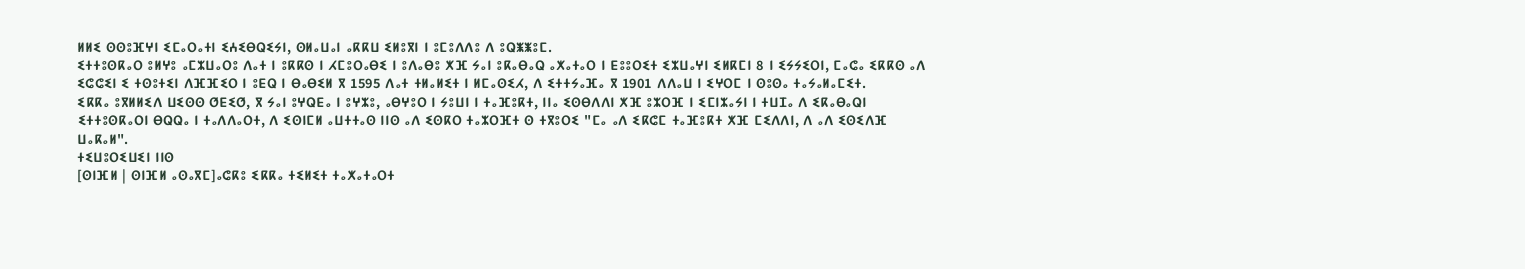ⵍⵍⵉ ⵙⵙⵓⴼⵖⵏ ⵉⵎⴰⵔⴰⵜⵏ ⵉⵄⵉⴱⵕⵉⵢⵏ, ⵙⵍⴰⵡⴰⵏ ⴰⴽⴽⵡ ⵉⵍⵓⴳⵏ ⵏ ⵓⵎⵓⴷⴷⵓ ⴷ ⵓⵕⵥⵥⵓⵎ.
ⵉⵜⵜⵓⵙⴽⴰⵔ ⵓⵍⵖⵓ ⴰⵎⵣⵡⴰⵔⵓ ⴷⴰⵜ ⵏ ⵓⴽⴽⵙ ⵏ ⵃⵎⵓⵔⴰⴱⵉ ⵏ ⵓⴷⴰⴱⵓ ⵅⴼ ⵢⴰⵏ ⵓⴽⴰⴱⴰⵕ ⴰⵅⴰⵜⴰⵔ ⵏ ⴹⵓⵓⵔⵉⵜ ⵉⵣⵡⴰⵖⵏ ⵉⵍⴽⵎⵏ 8 ⵏ ⵉⵢⵢⵉⵔⵏ, ⵎⴰⵛⴰ ⵉⴽⴽⵙ ⴰⴷ ⵉⵛⵛⵉⵏ ⵉ ⵜⵙⵓⵜⵉⵏ ⴷⴼⴼⵉⵔ ⵏ ⵓⴹⵕ ⵏ ⴱⴰⴱⵉⵍ ⴳ 1595 ⴷⴰⵜ ⵜⵍⴰⵍⵉⵜ ⵏ ⵍⵎⴰⵙⵉⵃ, ⴷ ⵉⵜⵜⵢⴰⴼⴰ ⴳ 1901 ⴷⴷⴰⵡ ⵏ ⵉⵖⵔⵎ ⵏ ⵙⵓⵙⴰ ⵜⴰⵢⴰⵍⴰⵎⵉⵜ.
ⵉⴽⴽⴰ ⵓⴳⵍⵍⵉⴷ ⵡⵉⵙⵙ ⵚⴹⵉⵚ, ⴳ ⵢⴰⵏ ⵓⵖⵕⴹⴰ ⵏ ⵓⵖⵣⵓ, ⴰⴱⵖⵓⵔ ⵏ ⵢⵓⵡⵏ ⵏ ⵜⴰⴼⵓⴽⵜ, ⵏⵏⴰ ⵉⵙⴱⴷⴷⵏ ⵅⴼ ⵓⵣⵔⴼ ⵏ ⵉⵎⵏⵣⴰⵢⵏ ⵏ ⵜⵡⵊⴰ ⴷ ⵉⴽⴰⴱⴰⵕⵏ ⵉⵜⵜⵓⵙⴽⴰⵔⵏ ⴱⵕⵕⴰ ⵏ ⵜⴰⴷⴷⴰⵔⵜ, ⴷ ⵉⵙⵏⵎⵍ ⴰⵡⵜⵜⴰⵙ ⵏⵏⵙ ⴰⴷ ⵉⵙⴽⵔ ⵜⴰⵣⵔⴼⵜ ⵙ ⵜⴳⵓⵔⵉ "ⵎⴰ ⴰⴷ ⵉⴽⵛⵎ ⵜⴰⴼⵓⴽⵜ ⵅⴼ ⵎⵉⴷⴷⵏ, ⴷ ⴰⴷ ⵉⵙⵉⴷⴼ ⵡⴰⴽⴰⵍ".
ⵜⵉⵡⵓⵔⵉⵡⵉⵏ ⵏⵏⵙ
[ⵙⵏⴼⵍ | ⵙⵏⴼⵍ ⴰⵙⴰⴳⵎ]ⴰⵛⴽⵓ ⵉⴽⴽⴰ ⵜⵉⵍⵉⵜ ⵜⴰⵅⴰⵜⴰⵔⵜ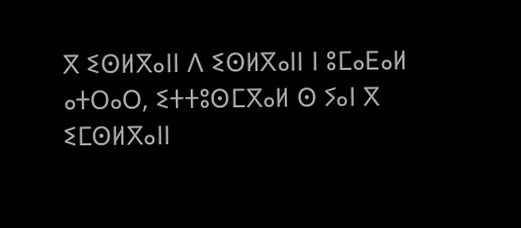ⴳ ⵉⵙⵍⴳⴰⵏⵏ ⴷ ⵉⵙⵍⴳⴰⵏⵏ ⵏ ⵓⵎⴰⴹⴰⵍ ⴰⵜⵔⴰⵔ, ⵉⵜⵜⵓⵙⵎⴳⴰⵍ ⵙ ⵢⴰⵏ ⴳ ⵉⵎⵙⵍⴳⴰⵏⵏ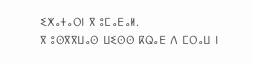ⵉⵅⴰⵜⴰⵔⵏ ⴳ ⵓⵎⴰⴹⴰⵍ.
ⴳ ⵓⵙⴳⴳⵡⴰⵙ ⵡⵉⵙⵙ ⴽⵕⴰⴹ ⴷ ⵎⵔⴰⵡ ⵏ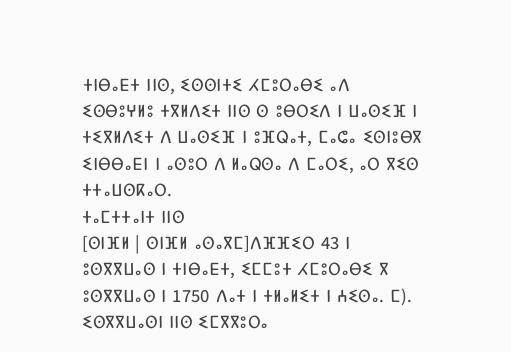ⵜⵏⴱⴰⴹⵜ ⵏⵏⵙ, ⵉⵙⵙⵏⵜⵉ ⵃⵎⵓⵔⴰⴱⵉ ⴰⴷ ⵉⵙⴱⵓⵖⵍⵓ ⵜⴳⵍⴷⵉⵜ ⵏⵏⵙ ⵙ ⵓⴱⵔⵉⴷ ⵏ ⵡⴰⵙⵉⴼ ⵏ ⵜⵉⴳⵍⴷⵉⵜ ⴷ ⵡⴰⵙⵉⴼ ⵏ ⵓⴼⵕⴰⵜ, ⵎⴰⵛⴰ ⵉⵙⵏⵓⴱⴳ ⵉⵏⴱⴱⴰⴹⵏ ⵏ ⴰⵙⵓⵔ ⴷ ⵍⴰⵕⵙⴰ ⴷ ⵎⴰⵔⵉ, ⴰⵔ ⴳⵉⵙ ⵜⵜⴰⵡⵙⴽⴰⵔ.
ⵜⴰⵎⵜⵜⴰⵏⵜ ⵏⵏⵙ
[ⵙⵏⴼⵍ | ⵙⵏⴼⵍ ⴰⵙⴰⴳⵎ]ⴷⴼⴼⵉⵔ 43 ⵏ ⵓⵙⴳⴳⵡⴰⵙ ⵏ ⵜⵏⴱⴰⴹⵜ, ⵉⵎⵎⵓⵜ ⵃⵎⵓⵔⴰⴱⵉ ⴳ ⵓⵙⴳⴳⵡⴰⵙ ⵏ 1750 ⴷⴰⵜ ⵏ ⵜⵍⴰⵍⵉⵜ ⵏ ⵄⵉⵙⴰ. ⵎ). ⵉⵙⴳⴳⵡⴰⵙⵏ ⵏⵏⵙ ⵉⵎⴳⴳⵓⵔⴰ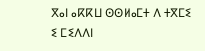ⴳⴰⵏ ⴰⴽⴽⵡ ⵙⵙⵍⴰⵎⵜ ⴷ ⵜⴳⵎⵉ ⵉ ⵎⵉⴷⴷⵏ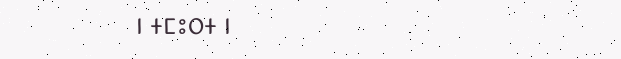ⵏ ⵜⵎⵓⵔⵜ ⵏ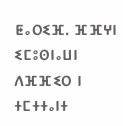ⵟⴰⵔⵉⴼ. ⴼⴼⵖⵏ ⵉⵎⵓⵙⵏⴰⵡⵏ ⴷⴼⴼⵉⵔ ⵏ ⵜⵎⵜⵜⴰⵏⵜ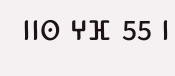ⵏⵏⵙ ⵖⴼ 55 ⵏ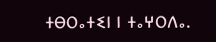ⵜⴱⵔⴰⵜⵉⵏ ⵏ ⵜⴰⵖⵔⴷⴰ.